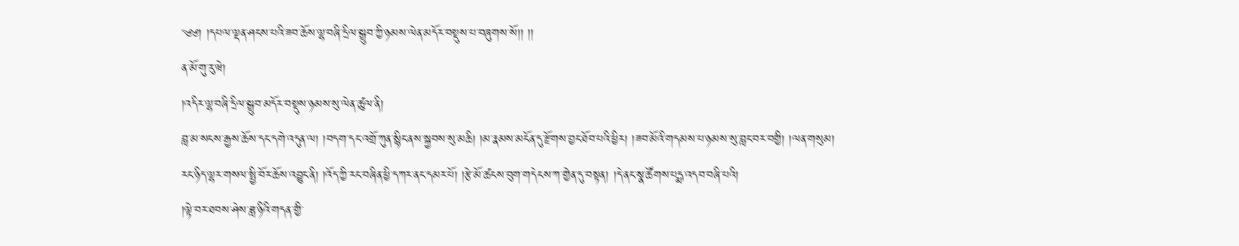༄༅། །དཔལ་ལྡན་ཤངས་པའི་ཟབ་ཆོས་ལྷ་བཞི་དྲིལ་སྒྲུབ་ཀྱི་ཉམས་ལེན་མདོར་བསྡུས་པ་བཞུགས་སོ།། །།
ན་མོ་གུ་རུ་ཝེ།
།འདིར་ལྷ་བཞི་དྲིལ་སྒྲུབ་མདོར་བསྡུས་ཉམས་སུ་ལེན་ཚུལ་ནི།
བླ་མ་སངས་རྒྱས་ཆོས་དང་དགེ་འདུན་ལ། །བདག་དང་འགྲོ་ཀུན་སྙིང་ནས་སྐྱབས་སུ་མཆི། །མ་རྣམས་མངོན་དུ་རྫོགས་བྱང་ཐོབ་པའི་ཕྱིར། །ཟབ་མོའི་གདམས་པ་ཉམས་སུ་བླང་བར་བགྱི། །ལན་གསུམ།
རང་ཉིད་ལྷར་གསལ་སྤྱི་བོར་ཆོས་འབྱུང་ནི། །འོད་ཀྱི་རང་བཞིན་ཕྱི་དཀར་ནང་དམར་པོ། །རྩེ་མོ་ཚངས་བུག་གདེངས་ཀ་གྱེན་དུ་བསྟན། །དེ་ནང་སྣ་ཚོགས་པདྨ་འདབ་བཞི་པའི།
།ལྟེ་བར་ཐབས་ཤེས་ཟླ་ཉིའི་གདན་གྱི་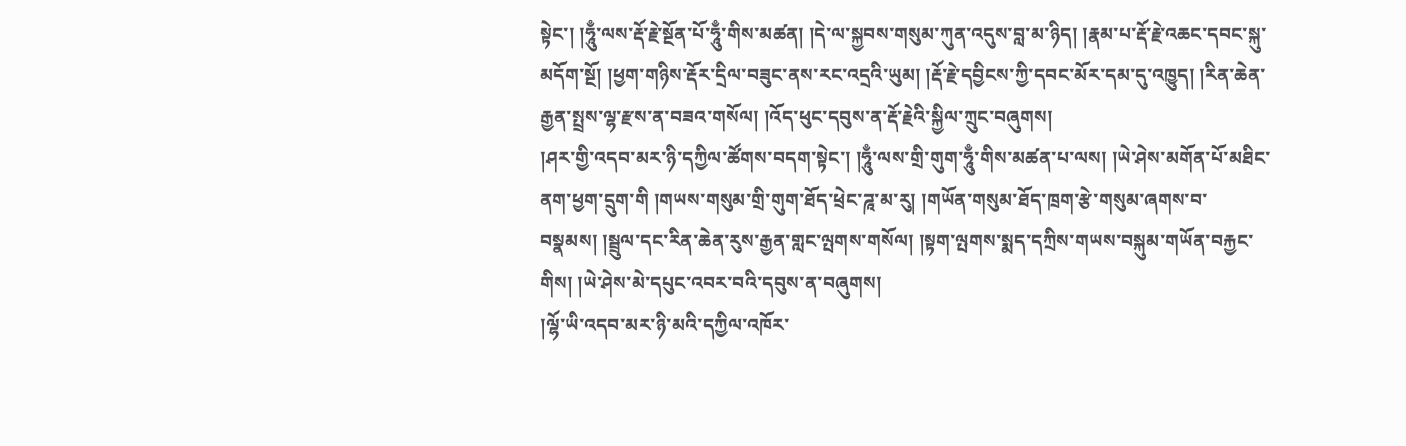སྟེང་། །ཧཱུྃ་ལས་རྡོ་རྗེ་སྔོན་པོ་ཧཱུྃ་གིས་མཚན། །དེ་ལ་སྐྱབས་གསུམ་ཀུན་འདུས་བླ་མ་ཉིད། །རྣམ་པ་རྡོ་རྗེ་འཆང་དབང་སྐུ་མདོག་སྔོ། །ཕྱག་གཉིས་རྡོར་དྲིལ་བཟུང་ནས་རང་འདྲའི་ཡུམ། །རྡོ་རྗེ་དབྱིངས་ཀྱི་དབང་མོར་དམ་དུ་འཁྱུད། །རིན་ཆེན་རྒྱན་སྤྲས་ལྷ་རྫས་ན་བཟའ་གསོལ། །འོད་ཕུང་དབུས་ན་རྡོ་རྗེའི་སྐྱིལ་ཀྲུང་བཞུགས།
།ཤར་གྱི་འདབ་མར་ཉི་དཀྱིལ་ཚོགས་བདག་སྟེང་། །ཧཱུྃ་ལས་གྲི་གུག་ཧཱུྃ་གིས་མཚན་པ་ལས། །ཡེ་ཤེས་མགོན་པོ་མཐིང་ནག་ཕྱག་དྲུག་གི །གཡས་གསུམ་གྲི་གུག་ཐོད་ཕྲེང་ཌཱ་མ་རུ། །གཡོན་གསུམ་ཐོད་ཁྲག་རྩེ་གསུམ་ཞགས་བ་བསྣམས། །སྦྲུལ་དང་རིན་ཆེན་རུས་རྒྱན་གླང་ལྤགས་གསོལ། །སྟག་ལྤགས་སྨད་དཀྲིས་གཡས་བསྐུམ་གཡོན་བརྐྱང་གིས། །ཡེ་ཤེས་མེ་དཔུང་འབར་བའི་དབུས་ན་བཞུགས།
།ལྷོ་ཡི་འདབ་མར་ཉི་མའི་དཀྱིལ་འཁོར་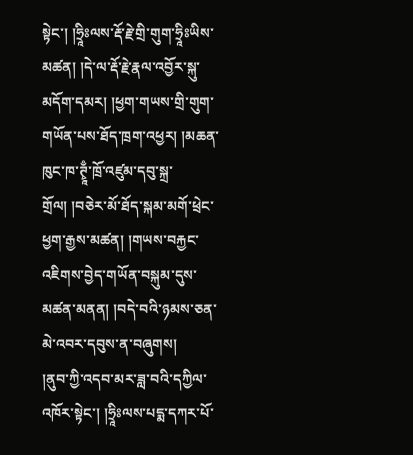སྟེང་། །ཧྲཱིཿལས་རྡོ་རྗེ་གྲི་གུག་ཧྲཱིཿཡིས་མཚན། །དེ་ལ་རྡོ་རྗེ་རྣལ་འབྱོར་སྐུ་མདོག་དམར། །ཕྱག་གཡས་གྲི་གུག་གཡོན་པས་ཐོད་ཁྲག་འཕྱར། །མཆན་ཁུང་ཁ་ཊྭཱྃ་ཁྲོ་འཛུམ་དབུ་སྐྲ་གྲོལ། །བཅེར་མོ་ཐོད་སྐམ་མགོ་ཕྲེང་ཕྱག་རྒྱས་མཚན། །གཡས་བརྐྱང་འཇིགས་བྱེད་གཡོན་བསྐུམ་དུས་མཚན་མནན། །བདེ་བའི་ཉམས་ཅན་མེ་འབར་དབུས་ན་བཞུགས།
།ནུབ་ཀྱི་འདབ་མར་ཟླ་བའི་དཀྱིལ་འཁོར་སྟེང་། །ཧྲཱིཿལས་པདྨ་དཀར་པོ་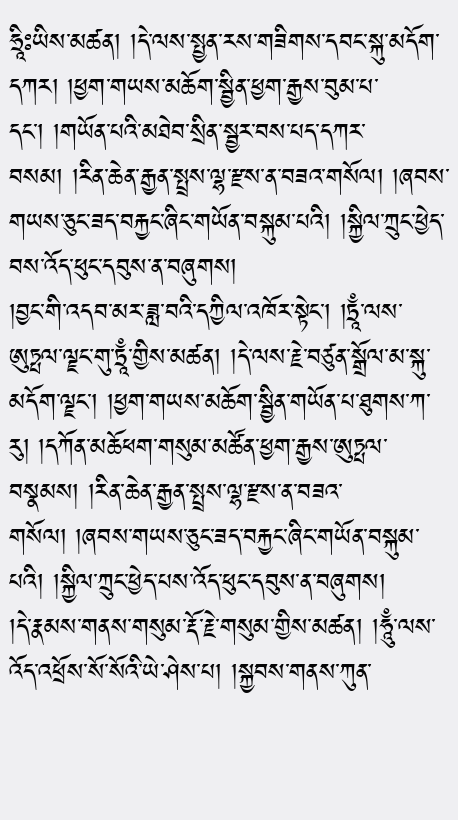ཧྲཱིཿཡིས་མཚན། །དེ་ལས་སྤྱན་རས་གཟིགས་དབང་སྐུ་མདོག་དཀར། །ཕྱག་གཡས་མཆོག་སྦྱིན་ཕྱག་རྒྱས་བུམ་པ་དང་། །གཡོན་པའི་མཐེབ་སྲིན་སྦྱར་བས་པད་དཀར་བསམ། །རིན་ཆེན་རྒྱན་སྤྲས་ལྷ་རྫས་ན་བཟའ་གསོལ། །ཞབས་གཡས་ཅུང་ཟད་བརྐྱང་ཞིང་གཡོན་བསྐུམ་པའི། །སྐྱིལ་ཀྲུང་ཕྱེད་བས་འོད་ཕུང་དབུས་ན་བཞུགས།
།བྱང་གི་འདབ་མར་ཟླ་བའི་དཀྱིལ་འཁོར་སྟེང་། །ཏྲཱྃ་ལས་ཨུཏྤལ་ལྗང་གུ་ཏྲཱྃ་གྱིས་མཚན། །དེ་ལས་རྗེ་བཙུན་སྒྲོལ་མ་སྐུ་མདོག་ལྗང་། །ཕྱག་གཡས་མཆོག་སྦྱིན་གཡོན་པ་ཐུགས་ཀ་རུ། །དཀོན་མཆོཕག་གསུམ་མཚོན་ཕྱག་རྒྱས་ཨུཏྤལ་བསྣམས། །རིན་ཆེན་རྒྱན་སྤྲས་ལྷ་རྫས་ན་བཟའ་གསོལ། །ཞབས་གཡས་ཅུང་ཟད་བརྐྱང་ཞིང་གཡོན་བསྐུམ་པའི། །སྐྱིལ་ཀྲུང་ཕྱེད་པས་འོད་ཕུང་དབུས་ན་བཞུགས།
།དེ་རྣམས་གནས་གསུམ་རྡོ་རྗེ་གསུམ་གྱིས་མཚན། །ཧཱུྃ་ལས་འོད་འཕྲོས་སོ་སོའི་ཡེ་ཤེས་པ། །སྐྱབས་གནས་ཀུན་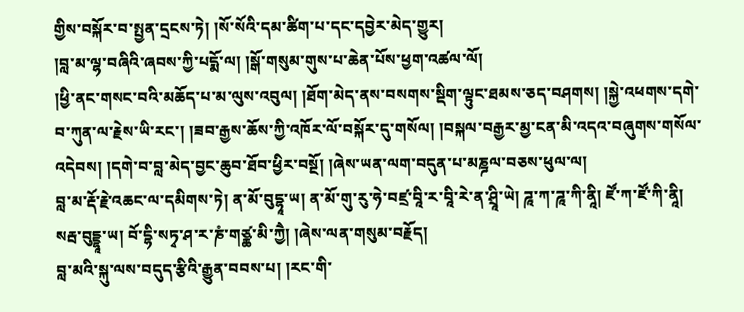གྱིས་བསྐོར་བ་སྤྱན་དྲངས་ཏེ། །སོ་སོའི་དམ་ཚིག་པ་དང་དབྱེར་མེད་གྱུར།
།བླ་མ་ལྷ་བཞིའི་ཞབས་ཀྱི་པདྨོ་ལ། །སྒོ་གསུམ་གུས་པ་ཆེན་པོས་ཕྱག་འཚལ་ལོ།
།ཕྱི་ནང་གསང་བའི་མཆོད་པ་མ་ལུས་འབུལ། །ཐོག་མེད་ནས་བསགས་སྡིག་ལྟུང་ཐམས་ཅད་བཤགས། །སྐྱེ་འཕགས་དགེ་བ་ཀུན་ལ་རྗེས་ཡི་རང་། །ཟབ་རྒྱས་ཆོས་ཀྱི་འཁོར་ལོ་བསྐོར་དུ་གསོལ། །བསྐལ་བརྒྱར་མྱ་ངན་མི་འདའ་བཞུགས་གསོལ་འདེབས། །དགེ་བ་བླ་མེད་བྱང་ཆུབ་ཐོབ་ཕྱིར་བསྔོ། །ཞེས་ཡན་ལག་བདུན་པ་མཎྜལ་བཅས་ཕུལ་ལ།
བླ་མ་རྡོ་རྗེ་འཆང་ལ་དམིགས་ཏེ། ན་མོ་བུདྷཱ་ཡ། ན་མོ་གུ་རུ་ཧེ་བཛྲ་བཱི་ར་བཱི་རེ་ན་ཤྲཱི་ཡེ། ཌཱ་ཀ་ཌཱ་ཀི་ནཱི། ཛོ་ཀ་ཛོ་ཀི་ནཱི། སརྦ་བུདྡྷཱ་ཡ། བོ་དྷི་སཏྭ་ཤ་ར་ཎཾ་གཙྪ་མི་ཀྱཻ། །ཞེས་ལན་གསུམ་བརྗོད།
བླ་མའི་སྐུ་ལས་བདུད་རྩིའི་རྒྱུན་བབས་པ། །རང་གི་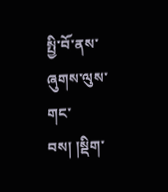སྤྱི་བོ་ནས་ཞུགས་ལུས་གང་བས། །སྡིག་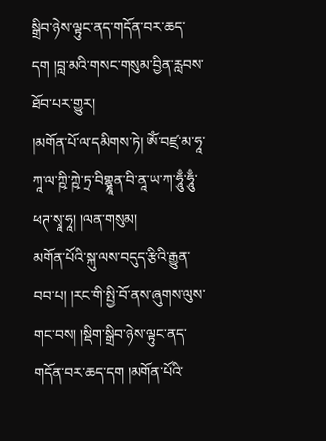སྒྲིབ་ཉེས་ལྟུང་ནད་གདོན་བར་ཆད་དག །བླ་མའི་གསང་གསུམ་བྱིན་རླབས་ཐོབ་པར་གྱུར།
།མགོན་པོ་ལ་དམིགས་ཏེ། ཨོཾ་བཛྲ་མ་ཧཱ་ཀཱ་ལ་ཀྵི་ཀྵེ་ཏྲ་བིགྷྣཱན་བི་ནཱ་ཡ་ཀ་ཧཱུྃ་ཧཱུྃ་ཕཊ་སྭཱ་ཧཱ། །ལན་གསུམ།
མགོན་པོའི་སྐུ་ལས་བདུད་རྩིའི་རྒྱུན་བབ་པ། །རང་གི་སྤྱི་བོ་ནས་ཞུགས་ལུས་གང་བས། །སྡིག་སྒྲིབ་ཉེས་ལྟུང་ནད་གདོན་བར་ཆད་དག །མགོན་པོའི་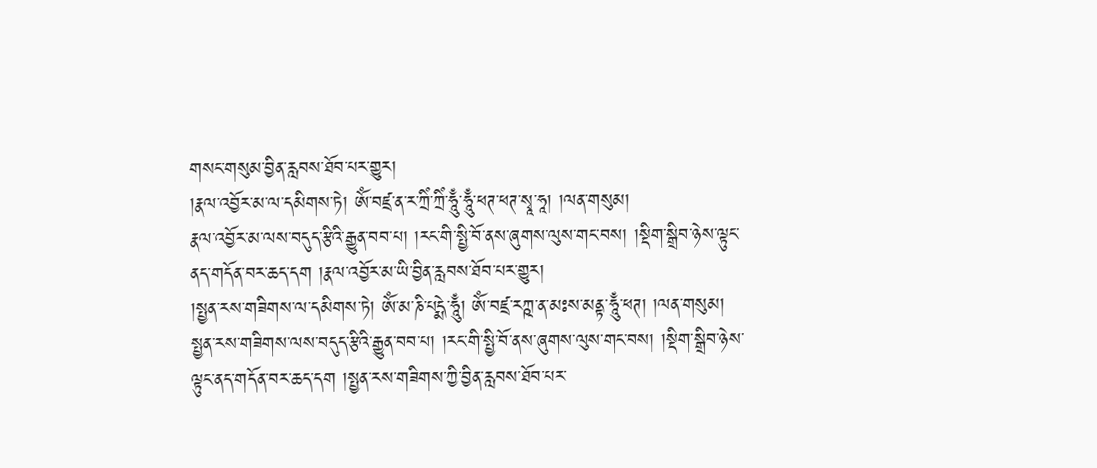གསང་གསུམ་བྱིན་རླབས་ཐོབ་པར་གྱུར།
།རྣལ་འབྱོར་མ་ལ་དམིགས་ཏེ། ཨོཾ་བཛྲ་ན་ར་ཀྲིཾ་ཀྲིཾ་ཧཱུྃ་ཧཱུྃ་ཕཊ་ཕཊ་སྭཱ་ཧཱ། །ལན་གསུམ།
རྣལ་འབྱོར་མ་ལས་བདུད་རྩིའི་རྒྱུན་བབ་པ། །རང་གི་སྤྱི་བོ་ནས་ཞུགས་ལུས་གང་བས། །སྡིག་སྒྲིབ་ཉེས་ལྟུང་ནད་གདོན་བར་ཆད་དག །རྣལ་འབྱོར་མ་ཡི་བྱིན་རླབས་ཐོབ་པར་གྱུར།
།སྤྱན་རས་གཟིགས་ལ་དམིགས་ཏེ། ཨོཾ་མ་ཎི་པདྨེ་ཧཱུྃ། ཨོཾ་བཛྲ་རཀྵ་ན་མཿས་མནྟ་ཧཱུྃ་ཕཊ། །ལན་གསུམ།
སྤྱན་རས་གཟིགས་ལས་བདུད་རྩིའི་རྒྱུན་བབ་པ། །རང་གི་སྤྱི་བོ་ནས་ཞུགས་ལུས་གང་བས། །སྡིག་སྒྲིབ་ཉེས་ལྟུང་ནད་གདོན་བར་ཆད་དག །སྤྱན་རས་གཟིགས་ཀྱི་བྱིན་རླབས་ཐོབ་པར་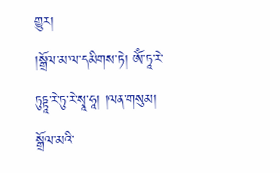གྱུར།
།སྒྲོལ་མ་ལ་དམིགས་ཏེ། ཨོཾ་ཏཱ་རེ་ཏུཏྟཱ་རེ་ཏུ་རེ་སྭཱ་ཧཱ། །ལན་གསུམ།
སྒྲོལ་མའི་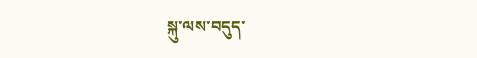སྐུ་ལས་བདུད་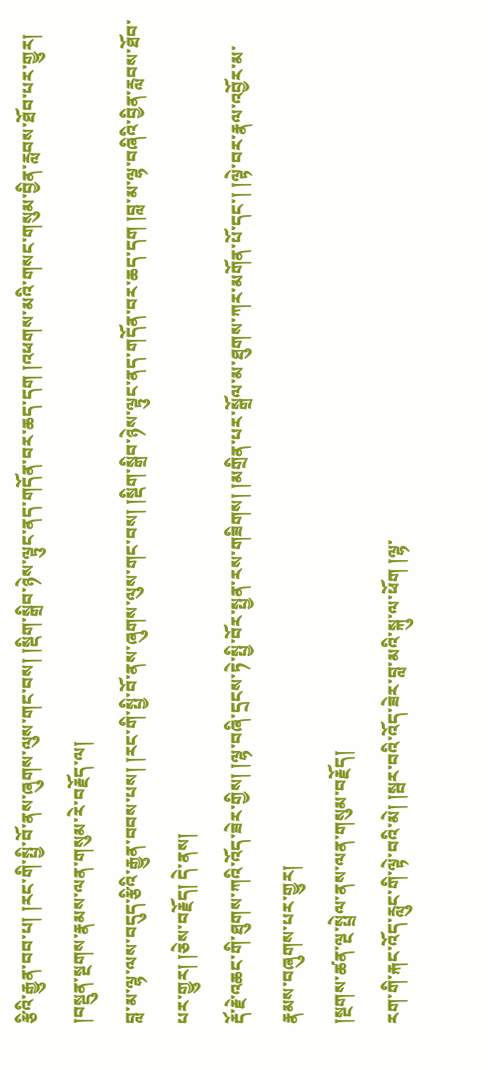རྩིའི་རྒྱུན་བབ་པ། །རང་གི་སྤྱི་བོ་ནས་ཞུགས་ལུས་གང་བས། །སྡིག་སྒྲིབ་ཉེས་ལྟུང་ནད་གདོན་བར་ཆད་དག །འཕགས་མའི་གསང་གསུམ་བྱིན་རླབས་ཐོབ་པར་གྱུར།
།བསྡུན་སྔགས་རྣམས་ལན་གསུམ་རེ་བརྗོད་ལ།
བླ་མ་ལྷ་ལས་བདུད་རྩིའི་རྒྱུན་བབས་པས། །རང་གི་སྤྱི་བོ་ནས་ཞུགས་ལུས་གང་བས། །སྡིག་སྒྲིབ་ཉེས་ལྟུང་ནད་གདོན་བར་ཆད་དག །བླ་མ་ལྷ་བཞིའི་བྱིན་རླབས་ཐོབ་པར་གྱུར། །ཅེས་བརྗོད། དེ་ནས།
རྡོ་རྗེ་འཆང་གི་ཐུགས་ཀའི་འོད་ཟེར་གྱིས། །ལྷ་བཞི་དྲངས་ཏེ་སྤྱི་བོར་སྤྱན་རས་གཟིགས། །མགྲིན་པར་སྒྲོལ་མ་ཐུགས་ཀར་མགོན་པོ་དང་། །ལྟེ་བར་རྣལ་འབྱོར་མ་རྣམས་བཞུགས་པར་གྱུར།
།སྔགས་ཚན་ལྔ་སྤྲེལ་ནས་ལན་གསུམ་བརྗོད།
རག་གི་རྐང་འོད་རླུང་གི་ལྟེ་བའི་མེ། །སྦར་བའི་འོད་ཟེར་བླ་མའི་སྐུ་ལ་ཕོག །ལྷ་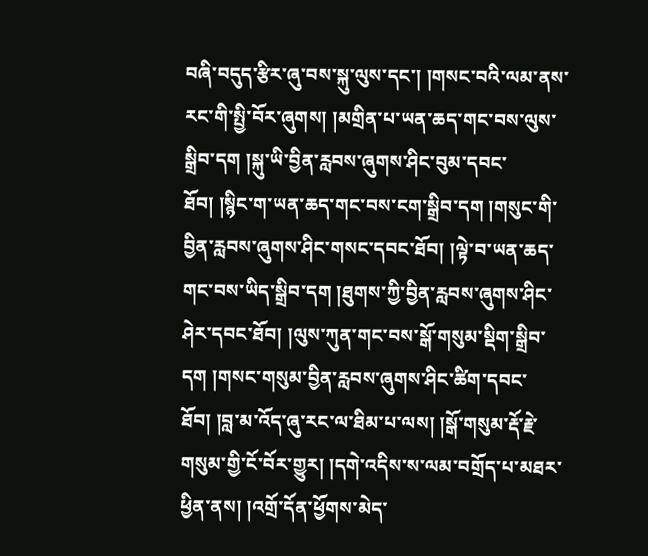བཞི་བདུད་རྩིར་ཞུ་བས་སྐུ་ལུས་དང་། །གསང་བའི་ལམ་ནས་རང་གི་སྤྱི་བོར་ཞུགས། །མགྲིན་པ་ཡན་ཆད་གང་བས་ལུས་སྒྲིབ་དག །སྐུ་ཡི་བྱིན་རླབས་ཞུགས་ཤིང་བུམ་དབང་ཐོབ། །སྙིང་ག་ཡན་ཆད་གང་བས་ངག་སྒྲིབ་དག །གསུང་གི་བྱིན་རླབས་ཞུགས་ཤིང་གསང་དབང་ཐོབ། །ལྟེ་བ་ཡན་ཆད་གང་བས་ཡིད་སྒྲིབ་དག །ཐུགས་ཀྱི་བྱིན་རླབས་ཞུགས་ཤིང་ཤེར་དབང་ཐོབ། །ལུས་ཀུན་གང་བས་སྒོ་གསུམ་སྡིག་སྒྲིབ་དག །གསང་གསུམ་བྱིན་རླབས་ཞུགས་ཤིང་ཚིག་དབང་ཐོབ། །བླ་མ་འོད་ཞུ་རང་ལ་ཐིམ་པ་ལས། །སྒོ་གསུམ་རྡོ་རྗེ་གསུམ་གྱི་ངོ་བོར་གྱུར། །དགེ་འདིས་ས་ལམ་བགྲོད་པ་མཐར་ཕྱིན་ནས། །འགྲོ་དོན་ཕྱོགས་མེད་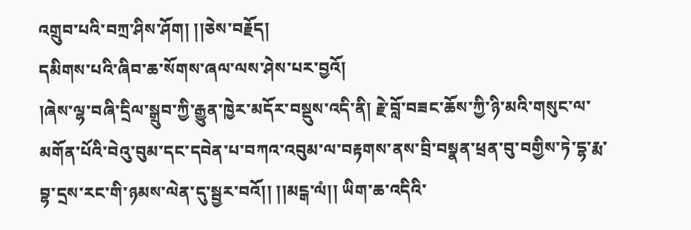འགྲུབ་པའི་བཀྲ་ཤིས་ཤོག། །།ཅེས་བརྗོད།
དམིགས་པའི་ཞིབ་ཆ་སོགས་ཞལ་ལས་ཤེས་པར་བྱའོ།
།ཞེས་ལྷ་བཞི་དྲིལ་སྒྲུབ་ཀྱི་རྒྱུན་ཁྱེར་མདོར་བསྡུས་འདི་ནི། རྗེ་བློ་བཟང་ཆོས་ཀྱི་ཉི་མའི་གསུང་ལ་མགོན་པོའི་བེའུ་བུམ་དང་དབེན་པ་བཀའ་འབུམ་ལ་བརྟགས་ནས་བྲི་བསྣན་ཕྲན་བུ་བགྱིས་ཏེ་དྷ་རྨ་བྷ་དྲས་རང་གི་ཉམས་ལེན་དུ་སྦྱར་བའོ།། །།མངྒ་ལཾ།། ཡིག་ཆ་འདིའི་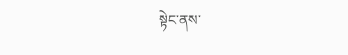སྟེང་ནས་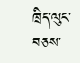ཁྲིད་ལུང་བཅས་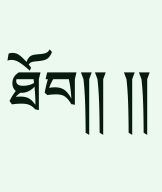ཐོབ།། །།